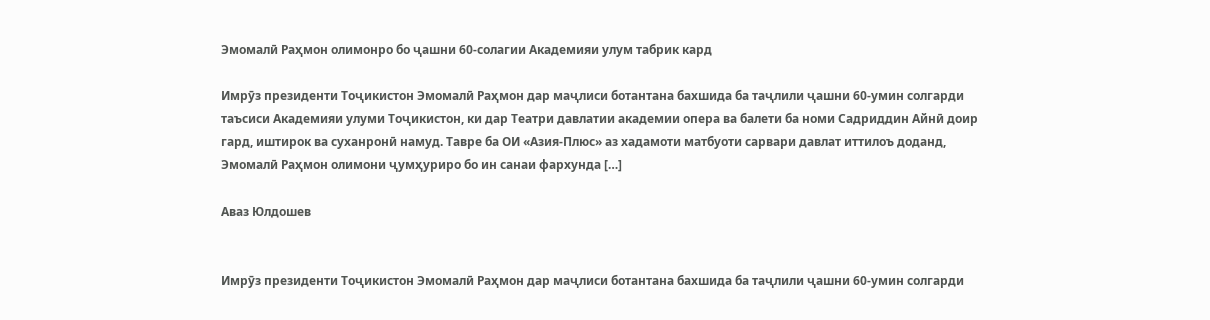Эмомалӣ Раҳмон олимонро бо ҷашни 60-солагии Академияи улум табрик кард

Имрӯз президенти Тоҷикистон Эмомалӣ Раҳмон дар маҷлиси ботантана бахшида ба таҷлили ҷашни 60-умин солгарди таъсиси Академияи улуми Тоҷикистон, ки дар Театри давлатии академии опера ва балети ба номи Садриддин Айнӣ доир гард, иштирок ва суханронӣ намуд. Тавре ба ОИ «Азия-Плюс» аз хадамоти матбуоти сарвари давлат иттилоъ доданд, Эмомалӣ Раҳмон олимони ҷумҳуриро бо ин санаи фархунда […]

Аваз Юлдошев


Имрӯз президенти Тоҷикистон Эмомалӣ Раҳмон дар маҷлиси ботантана бахшида ба таҷлили ҷашни 60-умин солгарди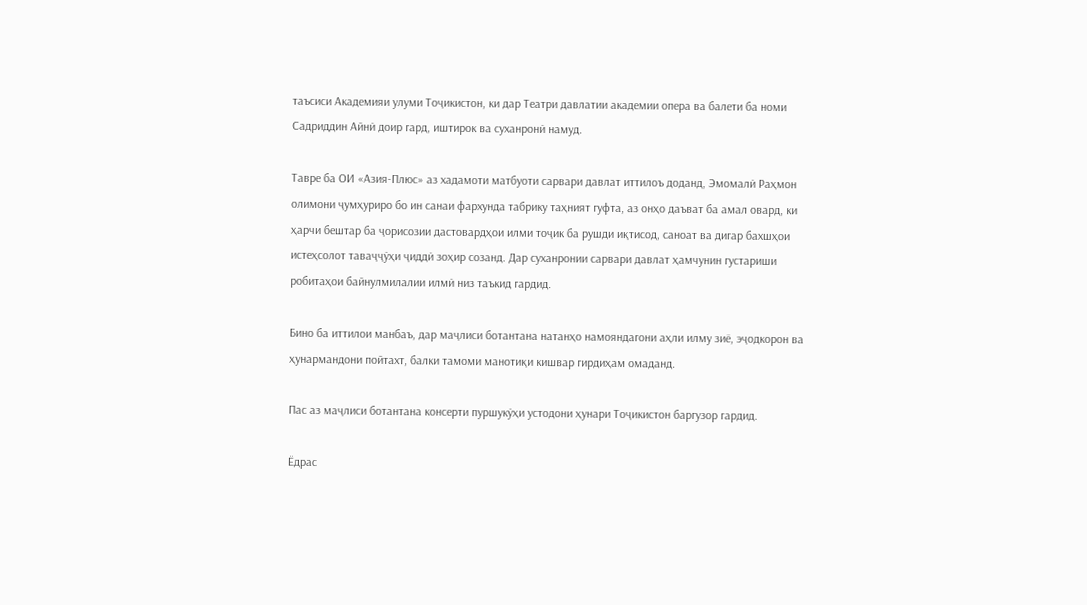таъсиси Академияи улуми Тоҷикистон, ки дар Театри давлатии академии опера ва балети ба номи Садриддин Айнӣ доир гард, иштирок ва суханронӣ намуд.

Тавре ба ОИ «Азия-Плюс» аз хадамоти матбуоти сарвари давлат иттилоъ доданд, Эмомалӣ Раҳмон олимони ҷумҳуриро бо ин санаи фархунда табрику таҳният гуфта, аз онҳо даъват ба амал овард, ки ҳарчи бештар ба ҷорисозии дастовардҳои илми тоҷик ба рушди иқтисод, саноат ва дигар бахшҳои истеҳсолот таваҷҷӯҳи ҷиддӣ зоҳир созанд. Дар суханронии сарвари давлат ҳамчунин густариши робитаҳои байнулмилалии илмӣ низ таъкид гардид.

Бино ба иттилои манбаъ, дар маҷлиси ботантана натанҳо намояндагони аҳли илму зиё, эҷодкорон ва ҳунармандони пойтахт, балки тамоми манотиқи кишвар гирдиҳам омаданд.

Пас аз маҷлиси ботантана консерти пуршукӯҳи устодони ҳунари Тоҷикистон баргузор гардид.

Ёдрас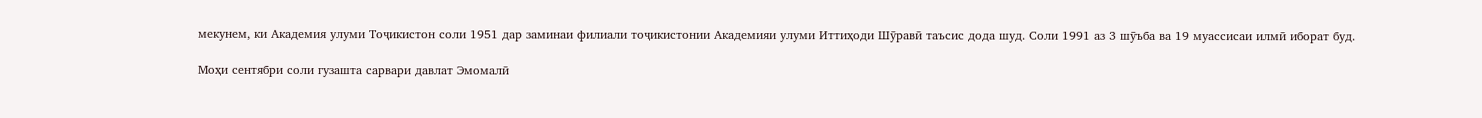мекунем, ки Академия улуми Тоҷикистон соли 1951 дар заминаи филиали тоҷикистонии Академияи улуми Иттиҳоди Шӯравӣ таъсис дода шуд. Соли 1991 аз 3 шӯъба ва 19 муассисаи илмӣ иборат буд.

Моҳи сентябри соли гузашта сарвари давлат Эмомалӣ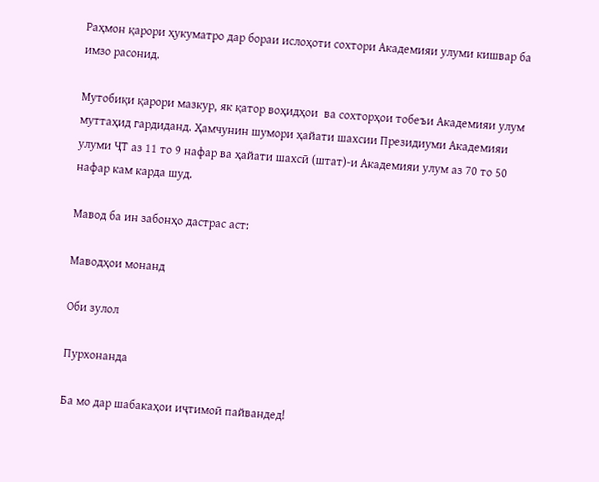Раҳмон қарори ҳукуматро дар бораи ислоҳоти сохтори Академияи улуми кишвар ба имзо расонид.

Мутобиқи қарори мазкур, як қатор воҳидҳои  ва сохторҳои тобеъи Академияи улум муттаҳид гардиданд. Ҳамчунин шумори ҳайати шахсии Президиуми Академияи улуми ҶТ аз 11 то 9 нафар ва ҳайати шахсӣ (штат)-и Академияи улум аз 70 то 50 нафар кам карда шуд.

Мавод ба ин забонҳо дастрас аст:

Маводҳои монанд

Оби зулол

Пурхонанда

Ба мо дар шабакаҳои иҷтимоӣ пайвандед!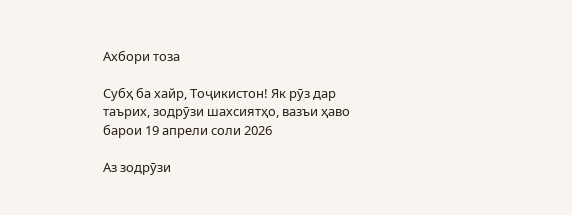Ахбори тоза

Субҳ ба хайр, Тоҷикистон! Як рӯз дар таърих, зодрӯзи шахсиятҳо, вазъи ҳаво барои 19 апрели соли 2026

Аз зодрӯзи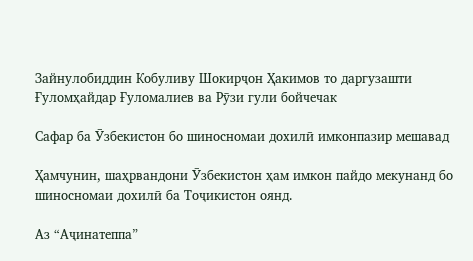Зайнулобиддин Кобуливу Шокирҷон Ҳакимов то даргузашти Ғуломҳайдар Ғуломалиев ва Рӯзи гули бойчечак

Сафар ба Ӯзбекистон бо шиносномаи дохилӣ имконпазир мешавад

Ҳамчунин, шаҳрвандони Ӯзбекистон ҳам имкон пайдо мекунанд бо шиносномаи дохилӣ ба Тоҷикистон оянд.

Аз “Аҷинатеппа”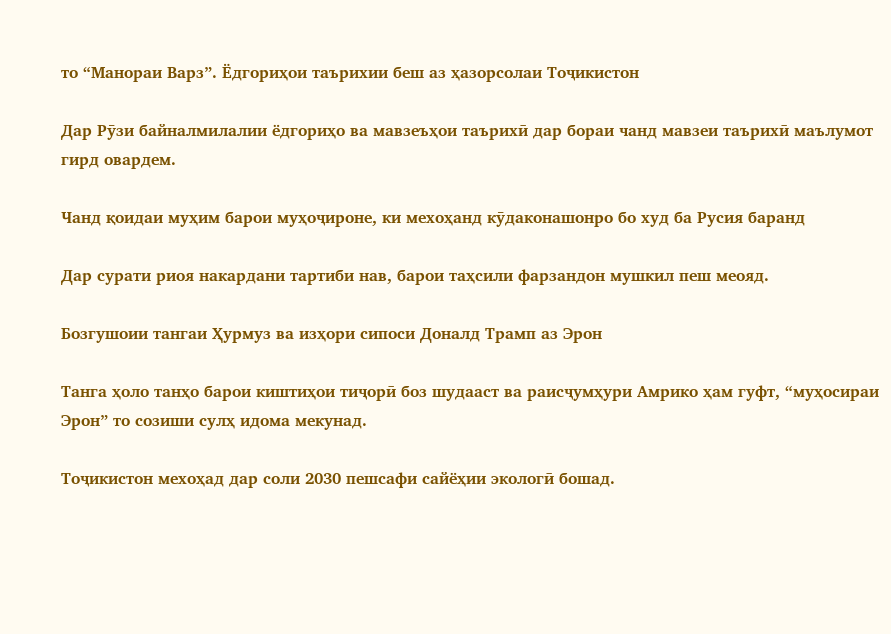то “Манораи Варз”. Ёдгориҳои таърихии беш аз ҳазорсолаи Тоҷикистон

Дар Рӯзи байналмилалии ёдгориҳо ва мавзеъҳои таърихӣ дар бораи чанд мавзеи таърихӣ маълумот гирд овардем.

Чанд қоидаи муҳим барои муҳоҷироне, ки мехоҳанд кӯдаконашонро бо худ ба Русия баранд

Дар сурати риоя накардани тартиби нав, барои таҳсили фарзандон мушкил пеш меояд.

Бозгушоии тангаи Ҳурмуз ва изҳори сипоси Доналд Трамп аз Эрон

Танга ҳоло танҳо барои киштиҳои тиҷорӣ боз шудааст ва раисҷумҳури Амрико ҳам гуфт, “муҳосираи Эрон” то созиши сулҳ идома мекунад.

Тоҷикистон мехоҳад дар соли 2030 пешсафи сайёҳии экологӣ бошад.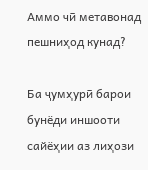Аммо чӣ метавонад пешниҳод кунад?

Ба ҷумҳурӣ барои бунёди иншооти сайёҳии аз лиҳози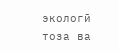экологӣ тоза ва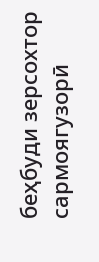беҳбуди зерсохтор сармоягузорӣ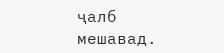ҷалб мешавад.